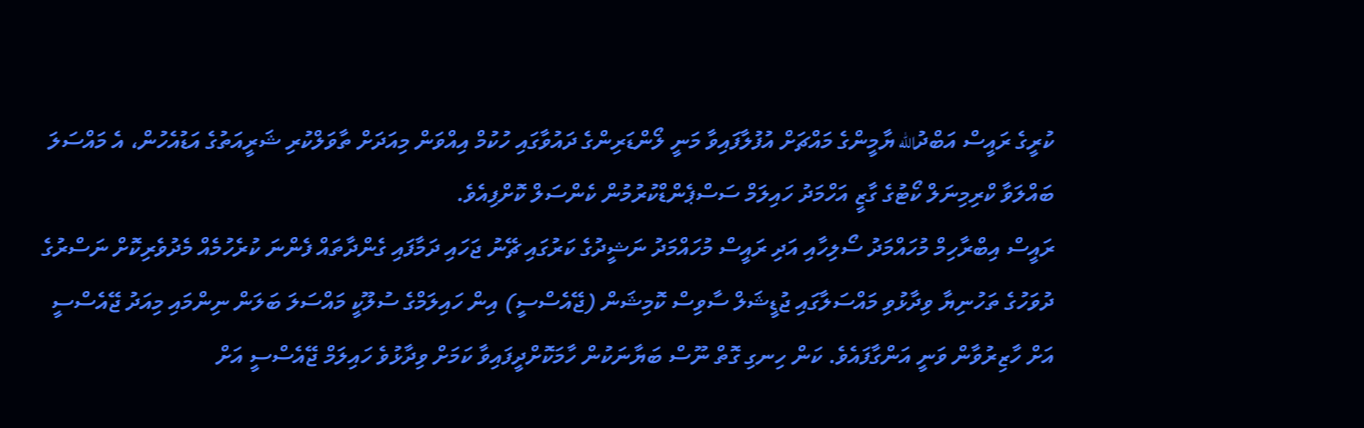ކުރީގެ ރައީސް އަބްދުالله ޔާމީންގެ މައްޗަށް އުފުލާފައިވާ މަނީ ލޯންޑަރިންގެ ދައުވާގައި ހުކުމް އިއްވަން މިއަދަށް ތާވަލްކުރި ޝަރީއަތުގެ އަޑުއެހުން، އެ މައްސަލަ ބައްލަވާ ކްރިމިނަލް ކޯޓުގެ ގާޒީ އަހްމަދު ހައިލަމް ސަސްޕެންޑްކުރުމުން ކެންސަލް ކޮށްފިއެވެ.
ރައީސް އިބްރާހިމް މުހައްމަދު ސޯލިހާއި އަދި ރައީސް މުހައްމަދު ނަޝީދުގެ ކަރުގައި ޗޭނު ޖަހައި ދަމާފައި ގެންދާތައް ފެންނަ ކުރެހުމެއް މެދުވެރިކޮށް ނަސްރުގެ ދުވަހުގެ ތަހުނިޔާ ވިދާޅުވި މައްސަލާގައި ޖުޑީޝަލް ސާވިސް ކޮމިޝަން (ޖޭއެސްސީ) އިން ހައިލަމްގެ ސުލޫކީ މައްސަލަ ބަލަން ނިންމައި މިއަދު ޖޭއެސްސީ އަށް ހާޒިރުވާން ވަނީ އަންގާފައެވެ. ކަން ހިނގި ގޮތް ނޫސް ބަޔާނަކުން ހާމަކޮށްދީފައިވާ ކަމަށް ވިދާޅުވެ ހައިލަމް ޖޭއެސްސީ އަށް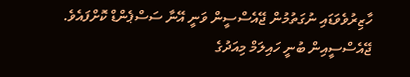ހާޒިރުވެވަޑައި ނުގަތުމުން ޖޭއެސްސީން ވަނީ އޭނާ ސަސްޕެންޑް ކޮށްފައެވެ.
ޖޭއެސްސީއިން ބުނީ ހައިލަމް މިއަދުގެ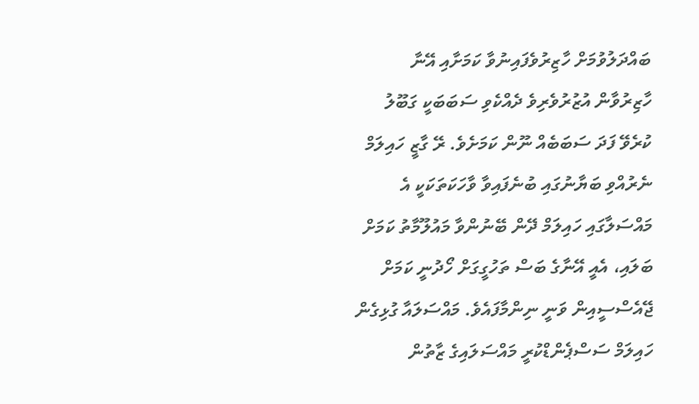ބައްދަލުވުމަށް ހާޒިރުވެފައިނުވާ ކަމަށާއި އޭނާ ހާޒިރުވާން އުޒުރުވެރިވެ ދެއްކެވި ސަބަބަކީ ގަބޫލު ކުރެވޭ ފަދަ ސަބަބެއް ނޫން ކަމަށެވެ. ރޭ ގާޒީ ހައިލަމް ނެރުއްވި ބަޔާނުގައި ބުނެފައިވާ ވާހަކަތަކަކީ އެ މައްސަލާގައި ހައިލަމް ދޭން ބޭނުންވާ މައުލޫމާތު ކަމަށް ބަލައި، އެއީ އޭނާގެ ބަސް ތަހުގީގަށް ހޯދުނީ ކަމަށް ޖޭއެސްސީއިން ވަނީ ނިންމާފައެވެ. މައްސަލައާ ގުޅިގެން ހައިލަމް ސަސްޕެންޑްކުރީ މައްސަލައިގެ ޒާތުން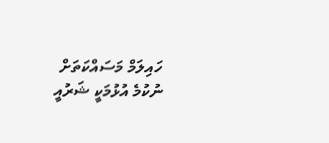ހައިލަމް މަސައްކަތަށް ނުކުމެ އުޅުމަކީ ޝަރުއީ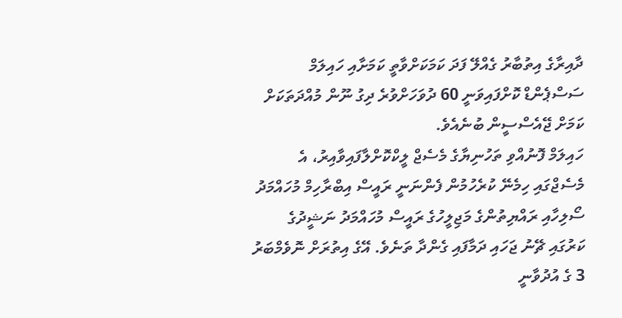ދާއިރާގެ އިތުބާރު ގެއްލޭ ފަދަ ކަމަކަށްވާތީ ކަމަށާއި ހައިލަމް ސަސްޕެންޑް ކޮށްފައިވަނީ 60 ދުވަހަށްވުރެ ދިގު ނޫން މުއްދަތަކަށް ކަމަށް ޖޭއެސްސީން ބުނެއެވެ.
ހައިލަމް ފޮނުއްވި ތަހުނިޔާގެ މެސެޖް ލީކްކޮށްލާފައިވާއިރު، އެ މެސެޖްގައި ހިމެނޭ ކުރެހުމުން ފެންނަނީ ރައީސް އިބްރާހިމް މުހައްމަދު ސޯލިހާއި ރައްޔިތުންގެ މަޖިލީހުގެ ރައީސް މުހައްމަދު ނަޝީދުގެ ކަރުގައި ޗޭނު ޖަހައި ދަމާފައި ގެންދާ ތަނެވެ. އޭގެ އިތުރަށް ނޮވެމްބަރު 3 ގެ އުދުވާނީ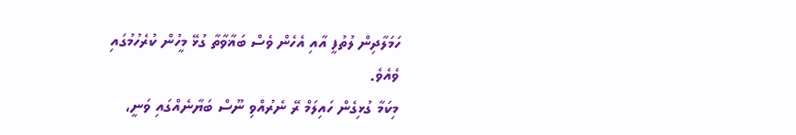ހަމަލާދިން ލުތުފީ އާއި އެހެން ވެސް ބަޣާވާތާ ގުޅޭ މީހުން ކުރެހުމުގައި ވެއެވެ.
މިކަމާ ގުޅިގެން ހައިލަމް ރޭ ނެރުއްވި ނޫސް ބަޔާނެއްގައި ވަނީ،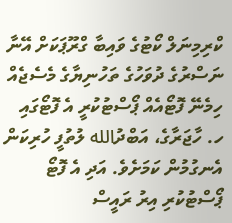ކްރިމިނަލް ކޯޓުގެ ވައިބާ ގްރޫޕަކަށް އޭނާ ނަސްރުގެ ދުވަހުގެ ތަހުނިޔާގެ މެސެޖެއް ހިމެނޭ ފޮޓޯއެއް ޕޯސްޓުކުރީ އެ ފޮޓޯގައި ހ. ހާޖަރާގެ، އަބްދުالله ލުތުފީ ހުރިކަން އެނގުމުން ކަމަށެވެ. އަދި އެ ފޮޓޯ ޕޯސްޓުކުރި އިރު ރައީސް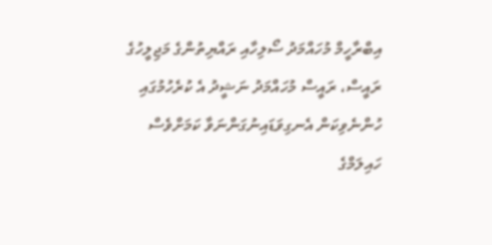އިބްރާހީމް މުހައްމަދު ސޯލިހާއި ރައްޔިތުންގެ މަޖިލީހުގެ ރައީސް، ރައީސް މުހައްމަދު ނަޝީދު އެ ކުރެހުމުގައި ހުންނެވިކަން އެނގިވަޑައިނުގަންނަވާ ކަމަށްވެސް ހައިލަމްގެ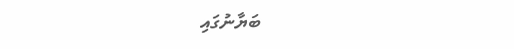ބަޔާނުގައި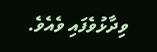ވިދާޅުވެފައި ވެއެވެ.